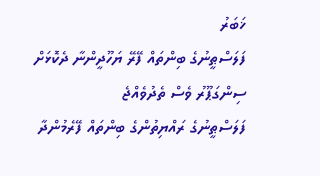ޚަބަރު
ފަލަސްޠީނުގެ ބިންތައް ފޭރޭ ޔަހޫދީންނާ ދެކޮޅަށް ސިންގަޕޫރު ވެސް ތެދުވެއްޖެ
ފަލަސްޠީނުގެ ރައްޔިތުންގެ ބިންތައް ފޭރެމުންދާ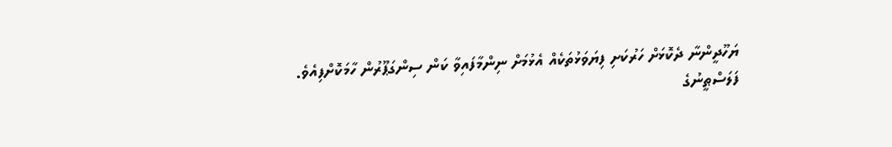ޔަހޫދީންނާ ދެކޮޅަށް ހަރުކަށި ފިޔަވަޅުތަކެއް އެޅުމަށް ނިންމާފައިވާ ކަން ސިންގަޕޫރުން ހާމަކޮށްފިއެވެ. ފަލަސްޠީނުގެ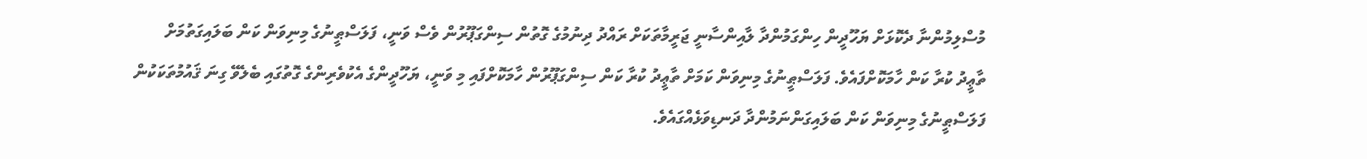މުސްލިމުންނާ ދެކޮޅަށް ޔަހޫދީން ހިންގަމުންދާ ލާއިންސާނީ ޖަރީމާތަކަށް ރައްދު ދިނުމުގެ ގޮތުން ސިންގަޕޫރުން ވެސް ވަނީ، ފަލަސްޠީނުގެ މިނިވަން ކަން ބަލައިގަތުމަށް ތާޢީދު ކުރާ ކަން ހާމަކޮށްފައެވެ. ފަލަސްޠީނުގެ މިނިވަން ކަމަށް ތާޢީދު ކުރާ ކަން ސިންގަޕޫރުން ހާމަކޮށްފައި މި ވަނީ، ޔަހޫދީންގެ އެކުވެރިންގެ ގޮތުގައި ބެލެވޭ ގިނަ ޤައުމުތަކަކުން ފަލަސްޠީނުގެ މިނިވަން ކަން ބަލައިގަންނަމުންދާ ދަނޑިވަޅެއްގައެވެ.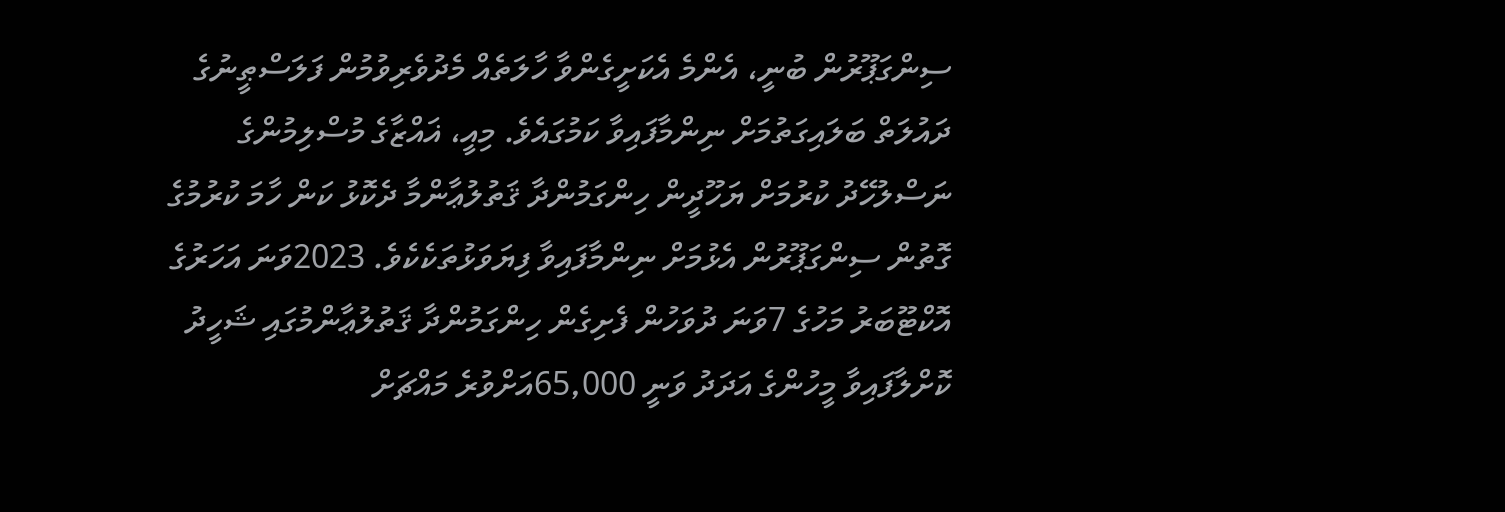ސިންގަޕޫރުން ބުނީ، އެންމެ އެކަށީގެންވާ ހާލަތެއް މެދުވެރިވުމުން ފަލަސްޠީނުގެ ދައުލަތް ބަލައިގަތުމަށް ނިންމާފައިވާ ކަމުގައެވެ. މިއީ، ޣައްޒާގެ މުސްލިމުންގެ ނަސްލުހޭދު ކުރުމަށް ޔަހޫދީން ހިންގަމުންދާ ޤަތުލުޢާންމާ ދެކޮޅު ކަން ހާމަ ކުރުމުގެ ގޮތުން ސިންގަޕޫރުން އެޅުމަށް ނިންމާފައިވާ ފިޔަވަޅުތަކެކެވެ. 2023ވަނަ އަހަރުގެ އޮކްޓޫބަރު މަހުގެ 7ވަނަ ދުވަހުން ފެށިގެން ހިންގަމުންދާ ޤަތުލުޢާންމުގައި ޝަހީދު ކޮށްލާފައިވާ މީހުންގެ އަދަދު ވަނީ 65,000އަށްވުރެ މައްޗަށް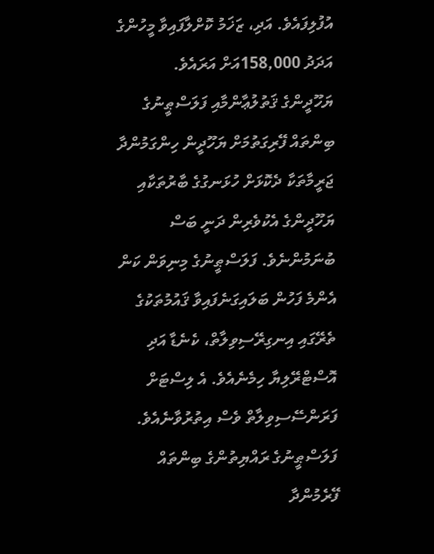އުފުލިފައެވެ. އަދި، ޒަޚަމު ކޮށްލާފައިވާ މީހުންގެ އަދަދު 158,000އަށް އަރައެވެ.
ޔަހޫދީންގެ ޤަތުލުޢާންމާއި ފަލަސްޠީނުގެ ބިންތައް ފޭރިގަތުމަށް ޔަހޫދީން ހިންގަމުންދާ ޖަރީމާތަކާ ދެކޮޅަށް ހުޅަނގުގެ ބާރުތަކާއި ޔަހޫދީންގެ އެކުވެރިން ދަނީ ބަސް ބުނަމުންނެވެ. ފަލަސްޠީނުގެ މިނިވަން ކަން އެންމެ ފަހުން ބަލައިގަނެފައިވާ ޤައުމުތަކުގެ ތެރޭގައި އިނގިރޭސިވިލާތް، ކެނެޑާ އަދި އޮސްޓްރޭލިޔާ ހިމެނެއެވެ. އެ ލިސްޓަށް ފަރަންސޭސިވިލާތް ވެސް އިތުރުވާނެއެވެ.
ފަލަސްޠީނުގެ ރައްޔިތުންގެ ބިންތައް ފޭރެމުންދާ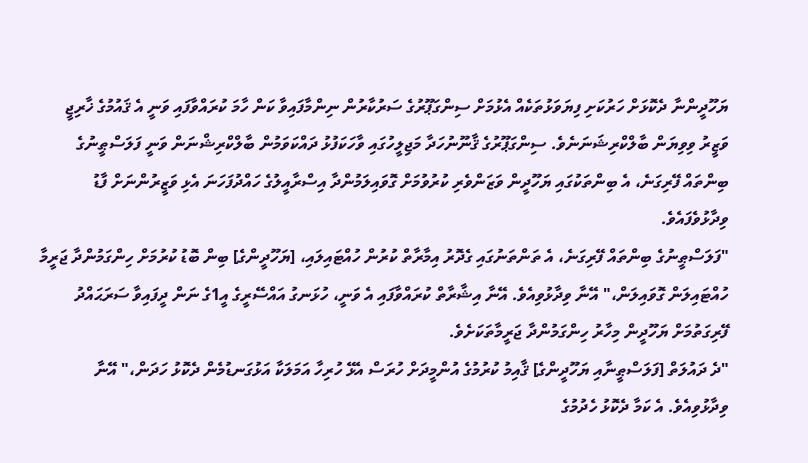ޔަހޫދީންނާ ދެކޮޅަށް ހަރުކަށި ފިޔަވަޅުތަކެއް އެޅުމަށް ސިންގަޕޫރުގެ ސަރުކާރުން ނިންމާފައިވާ ކަން ހާމަ ކުރައްވާފައި ވަނީ އެ ޤައުމުގެ ޚާރިޖީ ވަޒީރު ވިވިޔަން ބާލްކްރިޝަނަނެވެ. ސިންގަޕޫރުގެ ޤާނޫނުހަދާ މަޖިލީހުގައި ވާހަކަފުޅު ދައްކަވަމުން ބާލްކްރިޝްނަން ވަނީ ފަލަސްޠީނުގެ ބިންތައް ފޭރިގަނެ، އެ ބިންތަކުގައި ޔަހޫދީން ވަޒަންވެރި ކުރުވުމަށް ގޮވައިލަމުންދާ އިސްރާއީލުގެ ހައްދުފަހަނަ އެޅި ވަޒީރުންނަށް ފާޑު ވިދާޅުވެފައެވެ.
"ފަލަސްޠީނުގެ ބިންތައް ފޭރިގަނެ، އެ ތަންތަނުގައި ގެދޮރު އިމާރާތް ކުރުން ހުއްޓައިލައި، [ޔަހޫދީންގެ] ބިން ބޮޑު ކުރުމަށް ހިންގަމުންދާ ޖަރީމާ ހުއްޓައިލަން ގޮވައިލަން،" އޭނާ ވިދާޅުވިއެވެ. އޭނާ އިޝާރާތް ކުރައްވާފައި އެ ވަނީ، ހުޅަނގު އައްސޭރީގެ އީ1ގެ ނަން ދީފައިވާ ސަރަޙައްދު ފޭރިގަތުމަށް ޔަހޫދީން މިހާރު ހިންގަމުންދާ ޖަރީމާތަކަށެވެ.
"ދެ ދައުލަތް [ފަލަސްޠީނާއި ޔަހޫދީންގެ] ޤާއިމު ކުރުމުގެ އުންމީދަށް ހުރަސް އެޅޭ ހުރިހާ އަމަލަކާ އަޅުގަނޑުމެން ދެކޮޅު ހަދަން،" އޭނާ ވިދާޅުވިއެވެ. އެ ކަމާ ދެކޮޅު ހެދުމުގެ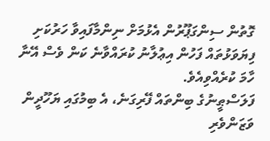ގޮތުން ސިންގަޕޫރުން އެޅުމަށް ނިންމާފައިވާ ހަރުކަށި ފިޔަވަޅުތައް ފަހުން އިޢުލާނު ކުރައްވާނެ ކަން ވެސް އޭނާ ހާމަ ކުރެއްވިއެވެ.
ފަލަސްޠީނުގެ ބިންތައް ފޭރިގަނެ، އެ ބިމުގައި ޔަހޫދީން ވަޒަންވެރި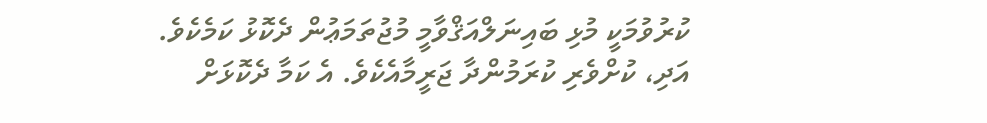ކުރުވުމަކީ މުޅި ބައިނަލްއަޤްވާމީ މުޖުތަމަޢުން ދެކޮޅު ކަމެކެވެ. އަދި، ކުށްވެރި ކުރަމުންދާ ޖަރީމާއެކެވެ. އެ ކަމާ ދެކޮޅަށް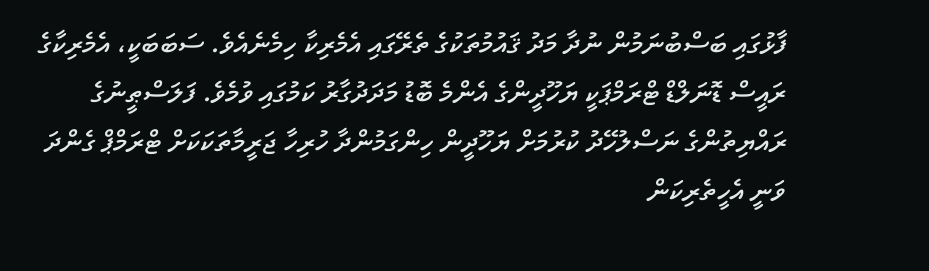ފާޅުގައި ބަސްބުނަމުން ނުދާ މަދު ޤައުމުތަކުގެ ތެރޭގައި އެމެރިކާ ހިމެނެއެވެ. ސަބަބަކީ، އެމެރިކާގެ ރައީސް ޑޮނަލްޑް ޓްރަމްޕަކީ ޔަހޫދީންގެ އެންމެ ބޮޑު މަދަދުގާރު ކަމުގައި ވުމެވެ. ފަލަސްޠީނުގެ ރައްޔިތުންގެ ނަސްލުހޭދު ކުރުމަށް ޔަހޫދީން ހިންގަމުންދާ ހުރިހާ ޖަރީމާތަކަކަށް ޓްރަމްޕް ގެންދަ ވަނީ އެހީތެރިކަން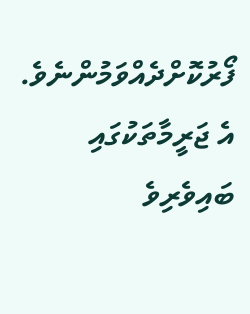ފޯރުކޮށްދެއްވަމުންނެވެ. އެ ޖަރީމާތަކުގައި ބައިވެރިވެ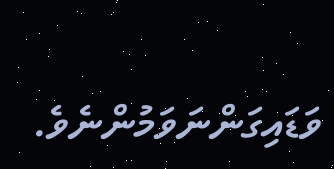ވަޑައިގަންނަވަމުންނެވެ.